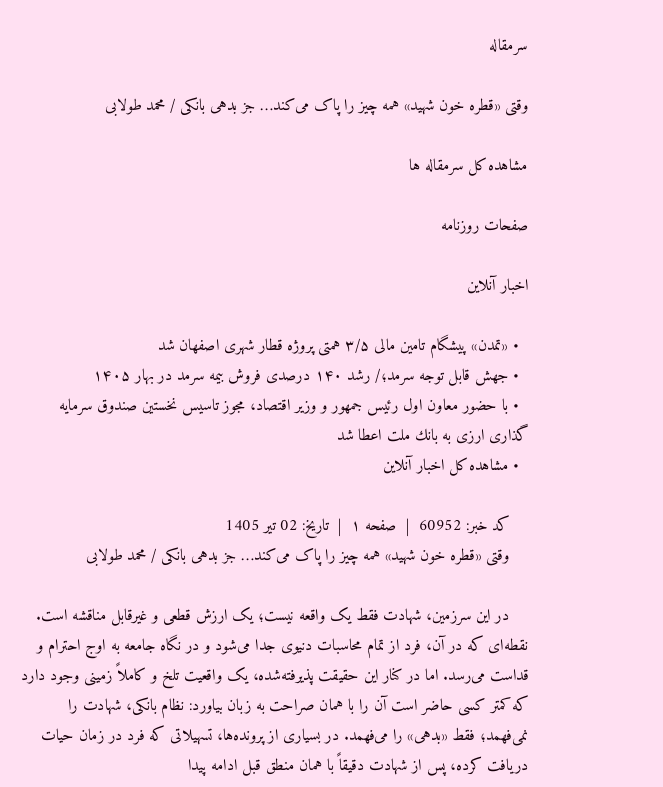سرمقاله

وقتی «قطره خون شهید» همه چیز را پاک می‌کند… جز بدهی بانکی / محمد طولابی

مشاهده کل سرمقاله ها

صفحات روزنامه

اخبار آنلاین

  • «تمدن» پیشگام تامین مالی ۳/۵ همتی پروژه قطار شهری اصفهان شد
  • جهش قابل توجه سرمد؛/ رشد ۱۴۰ درصدی فروش بیمه سرمد در بهار ۱۴۰۵
  • با حضور معاون اول رئیس جمهور و وزیر اقتصاد، مجوز تاسیس نخستین صندوق سرمایه گذاری ارزی به بانك ملت اعطا شد
  • مشاهده کل اخبار آنلاین

    کد خبر: 60952  |  صفحه ۱  |  تاریخ: 02 تیر 1405
    وقتی «قطره خون شهید» همه چیز را پاک می‌کند… جز بدهی بانکی / محمد طولابی

    در این سرزمین، شهادت فقط یک واقعه نیست؛ یک ارزش قطعی و غیرقابل مناقشه است. نقطه‌ای که در آن، فرد از تمام محاسبات دنیوی جدا می‌شود و در نگاه جامعه به اوج احترام و قداست می‌رسد. اما در کنار این حقیقت پذیرفته‌شده، یک واقعیت تلخ و کاملاً زمینی وجود دارد که کمتر کسی حاضر است آن را با همان صراحت به زبان بیاورد: نظام بانکی، شهادت را نمی‌فهمد؛ فقط «بدهی» را می‌فهمد. در بسیاری از پرونده‌ها، تسهیلاتی که فرد در زمان حیات دریافت کرده، پس از شهادت دقیقاً با همان منطق قبل ادامه پیدا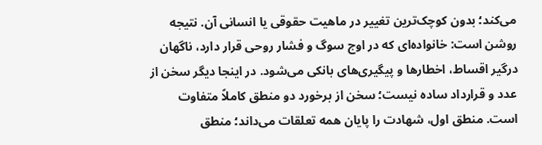می‌کند؛ بدون کوچک‌ترین تغییر در ماهیت حقوقی یا انسانی آن. نتیجه روشن است: خانواده‌ای که در اوج سوگ و فشار روحی قرار دارد، ناگهان درگیر اقساط، اخطارها و پیگیری‌های بانکی می‌شود. در اینجا دیگر سخن از عدد و قرارداد ساده نیست؛ سخن از برخورد دو منطق کاملاً متفاوت است. منطق اول، شهادت را پایان همه تعلقات می‌داند؛ منطق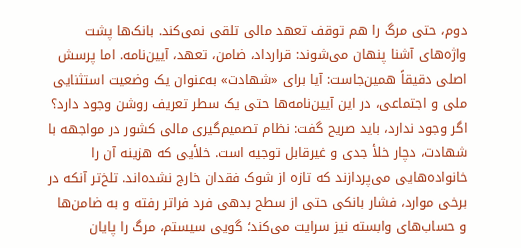دوم، حتی مرگ را هم توقف تعهد مالی تلقی نمی‌کند. بانک‌ها پشت واژه‌های آشنا پنهان می‌شوند: قرارداد، ضامن، تعهد، آیین‌نامه. اما پرسش اصلی دقیقاً همین‌جاست: آیا برای «شهادت» به‌عنوان یک وضعیت استثنایی ملی و اجتماعی، در این آیین‌نامه‌ها حتی یک سطر تعریف روشن وجود دارد؟ اگر وجود ندارد، باید صریح گفت: نظام تصمیم‌گیری مالی کشور در مواجهه با شهادت، دچار خلأ جدی و غیرقابل توجیه است. خلأیی که هزینه آن را خانواده‌هایی می‌پردازند که تازه از شوک فقدان خارج نشده‌اند. تلخ‌تر آنکه در برخی موارد، فشار بانکی حتی از سطح بدهی فرد فراتر رفته و به ضامن‌ها و حساب‌های وابسته نیز سرایت می‌کند؛ گویی سیستم، مرگ را پایان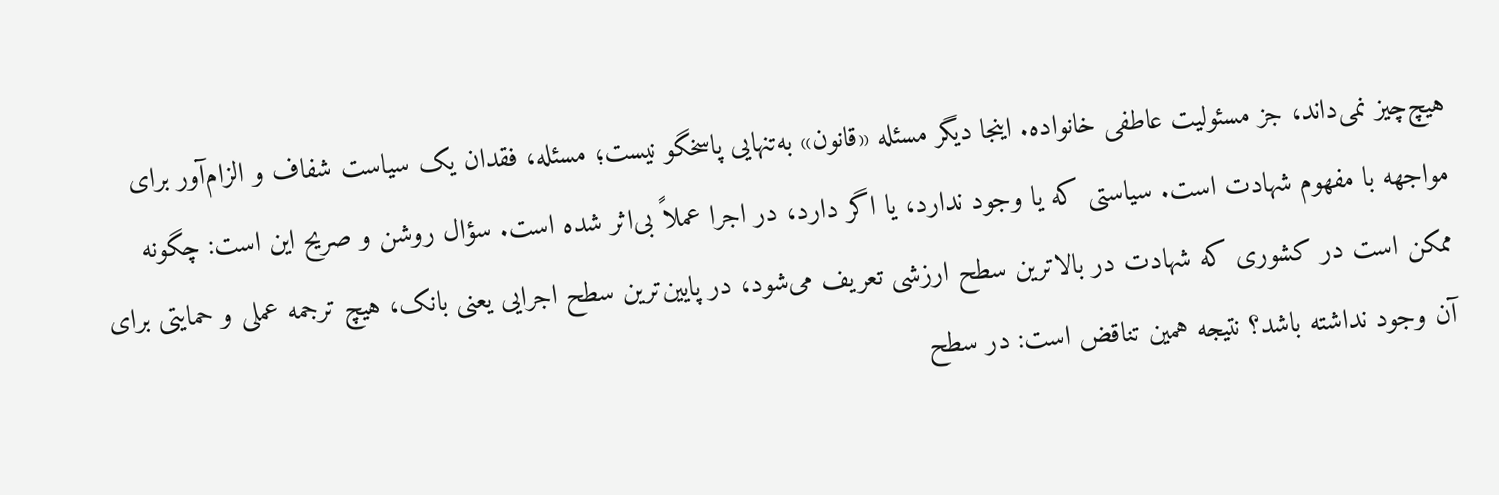هیچ‌چیز نمی‌داند، جز مسئولیت عاطفی خانواده. اینجا دیگر مسئله «قانون» به‌تنهایی پاسخگو نیست؛ مسئله، فقدان یک سیاست شفاف و الزام‌آور برای مواجهه با مفهوم شهادت است. سیاستی که یا وجود ندارد، یا اگر دارد، در اجرا عملاً بی‌اثر شده است. سؤال روشن و صریح این است: چگونه ممکن است در کشوری که شهادت در بالاترین سطح ارزشی تعریف می‌شود، در پایین‌ترین سطح اجرایی یعنی بانک، هیچ ترجمه عملی و حمایتی برای آن وجود نداشته باشد؟ نتیجه همین تناقض است: در سطح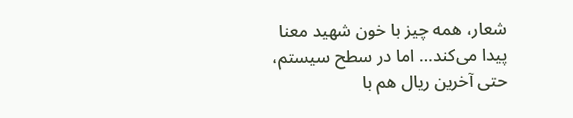شعار، همه چیز با خون شهید معنا پیدا می‌کند… اما در سطح سیستم، حتی آخرین ریال هم با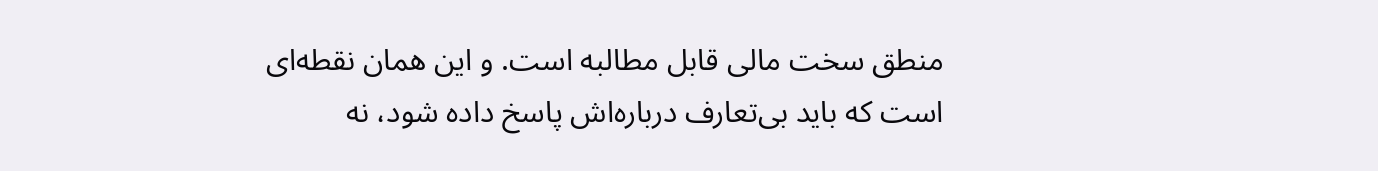منطق سخت مالی قابل مطالبه است. و این همان نقطه‌ای است که باید بی‌تعارف درباره‌اش پاسخ داده شود، نه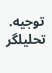توجیه. تحلیلگر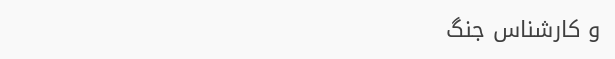و کارشناس جنگ